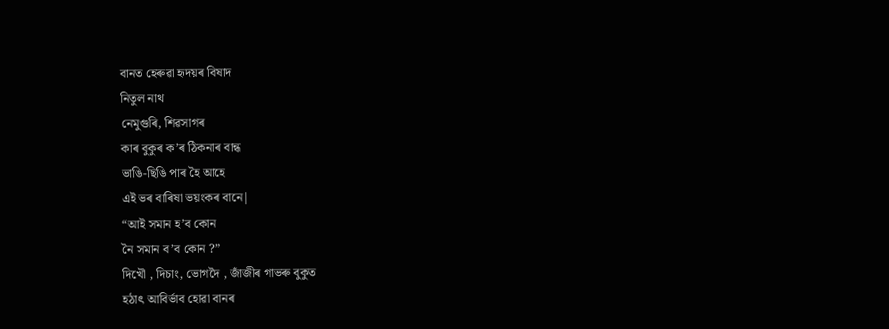বানত হেৰুৱা হৃদয়ৰ বিষাদ
নিতুল নাথ
নেমুগুৰি, শিৱসাগৰ
কাৰ বুকুৰ ক’ৰ ঠিকনাৰ বান্ধ
ভাঙি-ছিঙি পাৰ হৈ আহে
এই ভৰ বাৰিষা ভয়ংকৰ বানে|
“আই সমান হ’ব কোন
নৈ সমান ব’ব কোন ?”
দিখৌ , দিচাং, ভোগদৈ , জাঁজীৰ গাভৰু বুকুত
হঠাৎ আবির্ভাব হোৱা বানৰ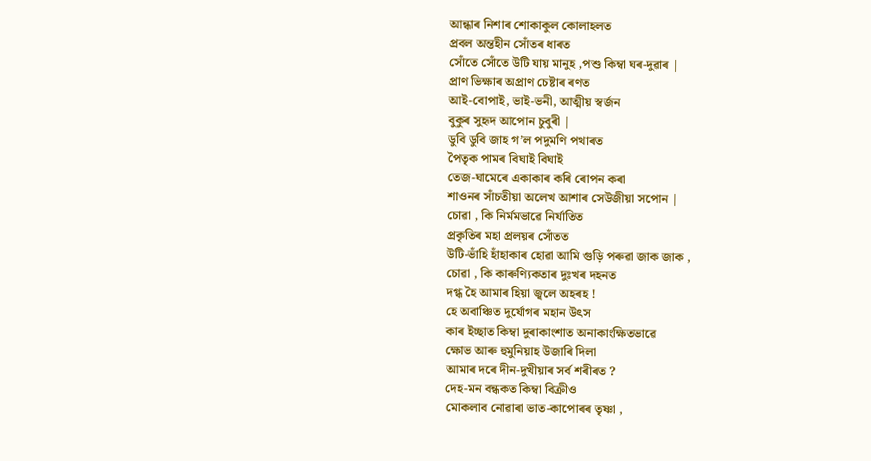আন্ধাৰ নিশাৰ শোকাকুল কোলাহলত
প্রবল অন্তহীন সোঁতৰ ধাৰত
সোঁতে সোঁতে উটি যায় মানুহ ,পশু কিম্বা ঘৰ-দুৱাৰ |
প্রাণ ভিক্ষাৰ অপ্রাণ চেষ্টাৰ ৰণত
আই-বোপাই, ভাই-ভনী, আত্মীয় স্বর্জন
বুকুৰ সুহৃদ আপোন চুবুৰী |
ডুবি ডুবি জাহ গ’ল পদুমণি পথাৰত
পৈতৃক পামৰ বিঘাই বিঘাই
তেজ-ঘামেৰে একাকাৰ কৰি ৰোপন কৰা
শাওনৰ সাঁচতীয়া অলেখ আশাৰ সেউজীয়া সপোন |
চোৱা , কি নিৰ্মমভাৱে নির্যাতিত
প্ৰকৃতিৰ মহা প্ৰলয়ৰ সোঁতত
উটি-ভাঁহি হাঁহাকাৰ হোৱা আমি গুড়ি পৰুৱা জাক জাক ,
চোৱা , কি কাৰুণ্যিকতাৰ দুঃখৰ দহনত
দগ্ধ হৈ আমাৰ হিয়া জ্বলে অহৰহ !
হে অবাঞ্চিত দুৰ্যোগৰ মহান উৎস
কাৰ ইচ্ছাত কিম্বা দুৰাকাংশাত অনাকাংক্ষিতভাৱে
ক্ষোভ আৰু হুমুনিয়াহ উজাৰি দিলা
আমাৰ দৰে দীন-দুখীয়াৰ সর্ব শৰীৰত ?
দেহ-মন বন্ধকত কিম্বা বিক্রীও
মোকলাব নোৱাৰা ভাত-কাপোৰৰ তৃষ্ণা ,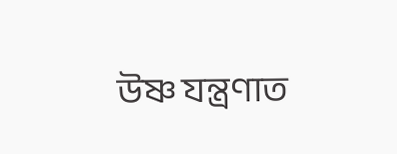উষ্ণ যন্ত্রণাত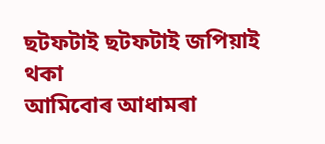ছটফটাই ছটফটাই জপিয়াই থকা
আমিবোৰ আধামৰা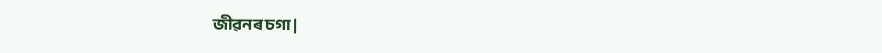জীৱনৰ চগা |